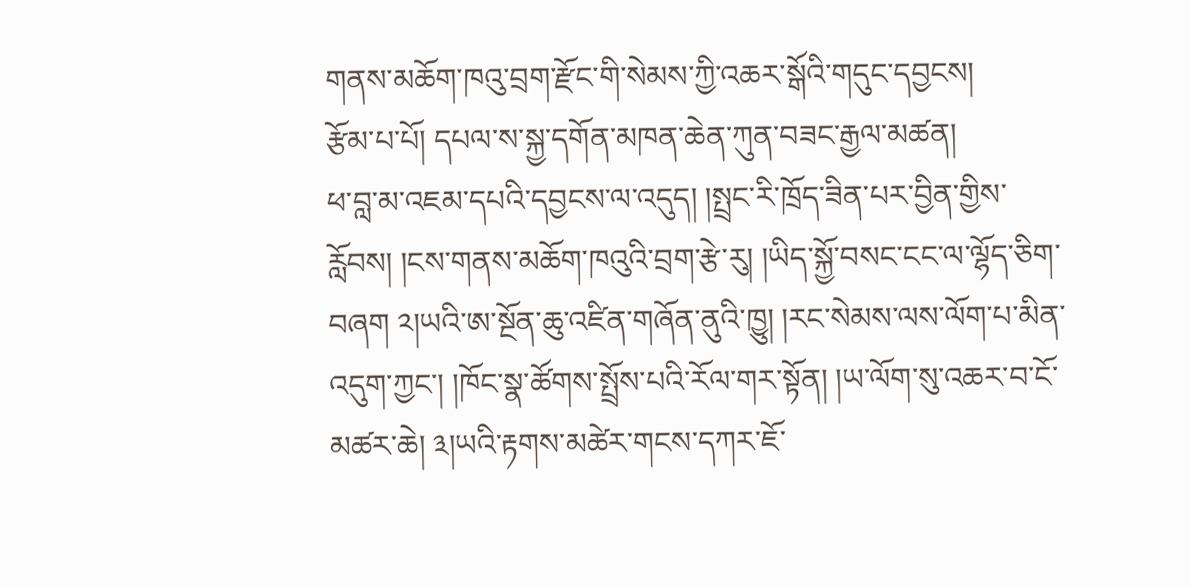གནས་མཆོག་ཁའུ་བྲག་རྫོང་གི་སེམས་ཀྱི་འཆར་སྒོའི་གདུང་དབྱངས།
རྩོམ་པ་པོ། དཔལ་ས་སྐྱ་དགོན་མཁན་ཆེན་ཀུན་བཟང་རྒྱལ་མཚན།
ཕ་བླ་མ་འཇམ་དཔའི་དབྱངས་ལ་འདུད། །སྤྲང་རི་ཁྲོད་ཟིན་པར་བྱིན་གྱིས་རློབས། །ངས་གནས་མཆོག་ཁའུའི་བྲག་རྩེ་རུ། །ཡིད་སྐྱོ་བསང་ངང་ལ་ལྷོད་ཅིག་བཞག ༢།ཡའི་ཨ་སྔོན་ཆུ་འཛིན་གཞོན་ནུའི་ཁྱུ། །རང་སེམས་ལས་ལོག་པ་མིན་འདུག་ཀྱང་། །ཁོང་སྣ་ཚོགས་སྤྲོས་པའི་རོལ་གར་སྟོན། །ཡ་ལོག་སུ་འཆར་བ་ངོ་མཚར་ཆེ། ༣།ཡའི་རྟགས་མཚེར་གངས་དཀར་ཇོ་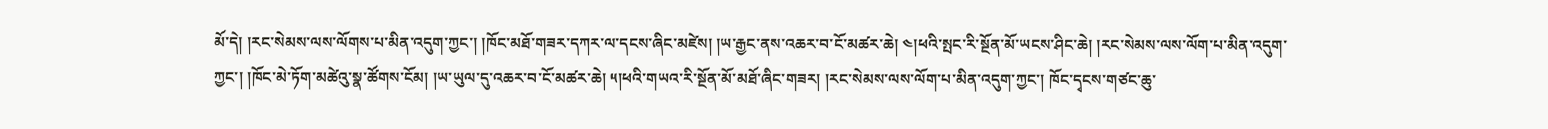མོ་དེ། །རང་སེམས་ལས་ལོགས་པ་མིན་འདུག་ཀྱང་། །ཁོང་མཐོ་གཟར་དཀར་ལ་དངས་ཞིང་མཛེས། །ཡ་རྒྱང་ནས་འཆར་བ་ངོ་མཚར་ཆེ། ༤།ཕའི་སྤང་རི་སྔོན་མོ་ཡངས་ཤིང་ཆེ། །རང་སེམས་ལས་ལོག་པ་མིན་འདུག་ཀྱང་། །ཁོང་མེ་ཏོག་མཚེའུ་སྣ་ཚོགས་ངོམ། །ཡ་ཡུལ་དུ་འཆར་བ་ངོ་མཚར་ཆེ། ༥།ཕའི་གཡའ་རི་སྔོན་མོ་མཐོ་ཞིང་གཟར། །རང་སེམས་ལས་ལོག་པ་མིན་འདུག་ཀྱང་། ཁོང་དྭངས་གཙང་ཆུ་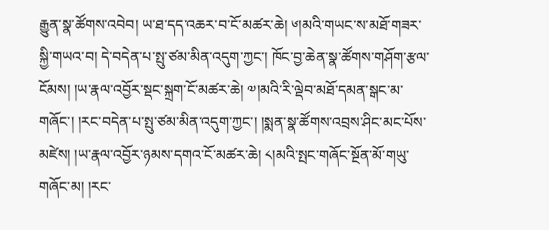རྒྱུན་སྣ་ཚོགས་འབེབ། ཡ་ཐ་དད་འཆར་བ་ངོ་མཚར་ཆེ། ༦།མའི་གཡང་ས་མཐོ་གཟར་སྐྱི་གཡའ་བ། དེ་བདེན་པ་སྤུ་ཙམ་མིན་འདུག་ཀྱང་། ཁོང་བྱ་ཆེན་སྣ་ཚོགས་གཤོག་རྩལ་ངོམས། །ཡ་རྣལ་འབྱོར་སྡང་སྐྲག་ངོ་མཚར་ཆེ། ༧།མའི་རི་ལྡེབ་མཐོ་དམན་སྒང་མ་གཞོང་། །རང་བདེན་པ་སྤུ་ཙམ་མིན་འདུག་ཀྱང་། །སྨན་སྣ་ཚོགས་འབྲས་ཤིང་མང་པོས་མཛེས། །ཡ་རྣལ་འབྱོར་ཉམས་དགའ་ངོ་མཚར་ཆེ། ༨།མའི་སྤང་གཞོང་སྔོན་མོ་གཡུ་གཞོང་མ། །རང་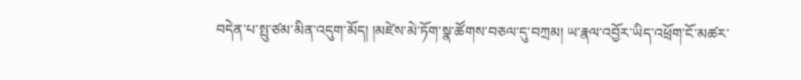བདེན་པ་སྤུ་ཙམ་མིན་འདུག་མོད། །མཛེས་མེ་ཏོག་སྣ་ཚོགས་བཅལ་དུ་བཀྲམ། ཡ་རྣལ་འབྱོར་ཡིད་འཕྲོག་ངོ་མཚར་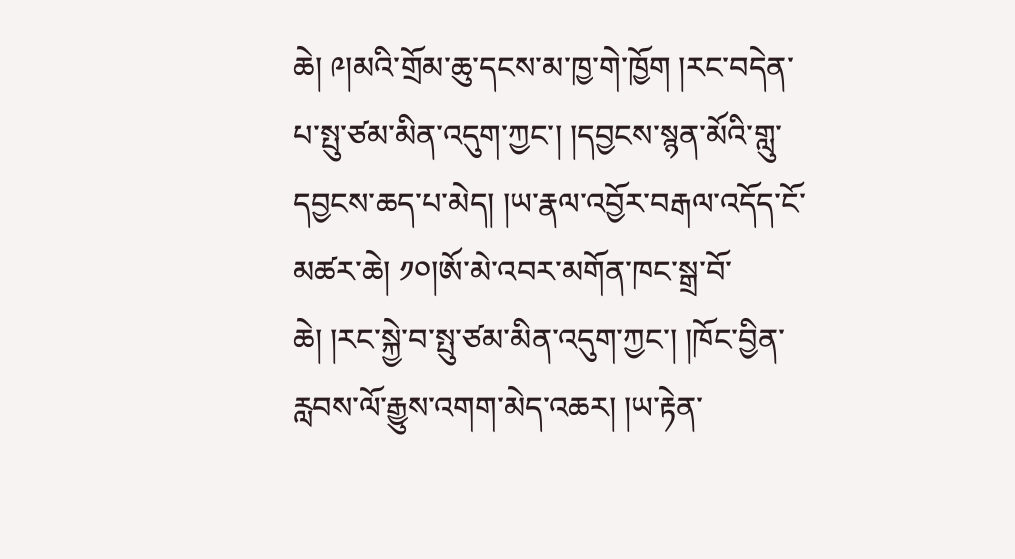ཆེ། ༩།མའི་གྲོམ་ཆུ་དངས་མ་ཁྱ་གེ་ཁྱོག །རང་བདེན་པ་སྤུ་ཙམ་མིན་འདུག་ཀྱང་། །དབྱངས་སྙན་མོའི་གླུ་དབྱངས་ཆད་པ་མེད། །ཡ་རྣལ་འབྱོར་བརྒལ་འདོད་ངོ་མཚར་ཆེ། ༡༠།ཨོ་མེ་འབར་མགོན་ཁང་སྒྲ་བོ་ཆེ། །རང་སྐྱེ་བ་སྤུ་ཙམ་མིན་འདུག་ཀྱང་། །ཁོང་བྱིན་རླབས་ལོ་རྒྱུས་འགག་མེད་འཆར། །ཡ་རྟེན་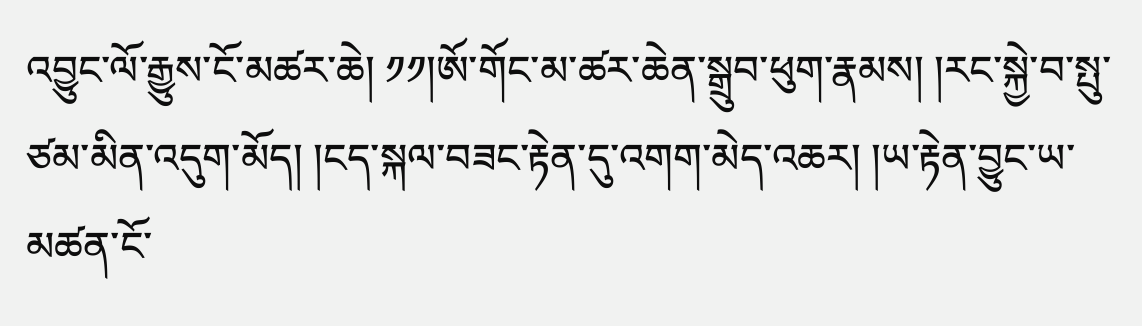འབྱུང་ལོ་རྒྱུས་ངོ་མཚར་ཆེ། ༡༡།ཨོ་གོང་མ་ཚར་ཆེན་སྒྲུབ་ཕུག་རྣམས། །རང་སྐྱེ་བ་སྤུ་ཙམ་མིན་འདུག་མོད། །ངད་སྐལ་བཟང་རྟེན་དུ་འགག་མེད་འཆར། །ཡ་རྟེན་བྱུང་ཡ་མཚན་ངོ་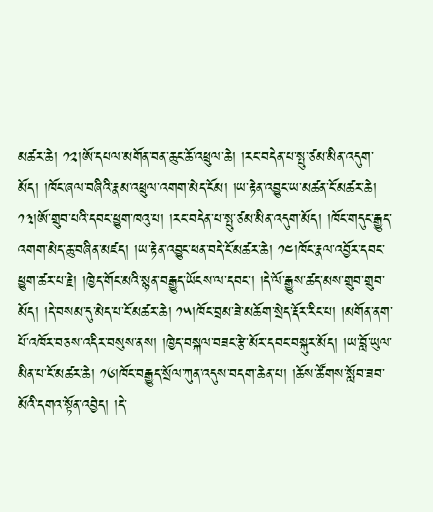མཚར་ཆེ། ༡༢།ཨོ་དཔལ་མགོན་བན་ཆུང་ཆོ་འཕྲུལ་ཆེ། །རང་བདེན་པ་སྤུ་ཙམ་མིན་འདུག་མོད། །ཁོང་ཞལ་བཞིའི་རྣམ་འཕྲུལ་འགག་མེད་ངོམ། །ཡ་རྟེན་འབྱུང་ཡ་མཚན་ངོ་མཚར་ཆེ། ༡༣།ཨོ་གྲུབ་པའི་དབང་ཕྱུག་ཁའུ་པ། །རང་བདེན་པ་སྤུ་ཙམ་མིན་འདུག་མོད། །ཁོང་གདུང་རྒྱུད་འགག་མེད་ཆུ་བཞིན་མཛད། །ཡ་རྟེན་འབྱུང་ཕན་བདེ་ངོ་མཚར་ཆེ། ༡༤།ཁོང་རྣལ་འབྱོར་དབང་ཕྱུག་ཚར་པ་རྗེ། །ཁྱེད་གོང་མའི་སྙན་བརྒྱུད་ཡོངས་ལ་དབང་། །དེ་ལོ་རྒྱུས་ཚད་མས་གྲུབ་གྲུབ་མོད། །དེ་བསམ་དུ་མེད་པ་ངོ་མཚར་ཆེ། ༡༥།ཁོང་བྲམ་ཟེ་མཆོག་སྲེད་རྡོར་རིང་པ། །མགོན་ནག་པོ་འཁོར་བཅས་འདིར་བསུས་ནས། །ཁྱེད་བསྐལ་བཟང་རྩེ་མོར་དབང་བསྐུར་མོད། །ཡ་བློ་ཡུལ་མིན་པ་ངོ་མཚར་ཆེ། ༡༦།ཁོང་བརྒྱུད་སྲོལ་ཀུན་འདུས་བདག་ཆེན་པ། །ཆོས་ཚོགས་སློབ་ཟབ་མོའི་དགའ་སྟོན་འབྱེད། །དེ་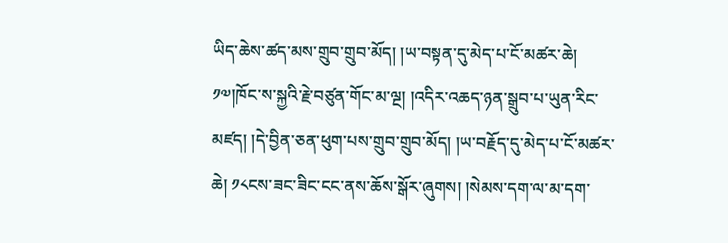ཡིད་ཆེས་ཚད་མས་གྲུབ་གྲུབ་མོད། །ཡ་བསྟན་དུ་མེད་པ་ངོ་མཚར་ཆེ། ༡༧།ཁོང་ས་སྐྱའི་རྗེ་བཙུན་གོང་མ་ལྔ། །འདིར་འཆད་ཉན་སྒྲུབ་པ་ཡུན་རིང་མཛད། །དེ་བྱིན་ཅན་ཕུག་པས་གྲུབ་གྲུབ་མོད། །ཡ་བརྗོད་དུ་མེད་པ་ངོ་མཚར་ཆེ། ༡༨ངས་ཟང་ཟིང་ངང་ནས་ཆོས་སྒོར་ཞུགས། །སེམས་དག་ལ་མ་དག་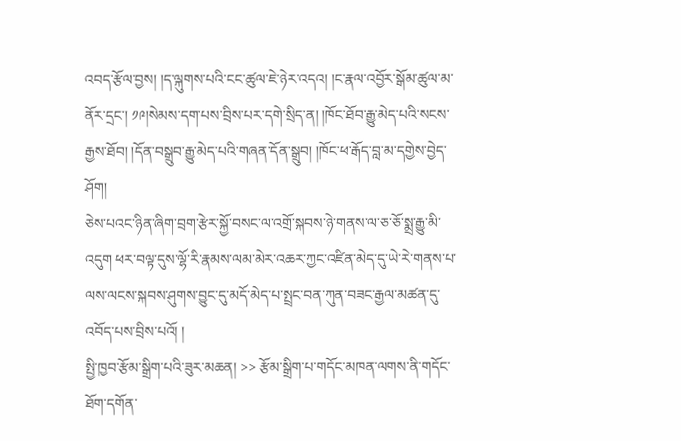འབད་རྩོལ་བྱས། །ད་ལྐུགས་པའི་ངང་ཚུལ་ཇེ་ཉེར་འདའ། །ང་རྣལ་འབྱོར་སྒོམ་ཚུལ་མ་ནོར་དྲང་། ༡༩།སེམས་དག་པས་བྲིས་པར་དགེ་སྲིད་ན། །ཁོང་ཐོབ་རྒྱུ་མེད་པའི་སངས་རྒྱས་ཐོབ། །དོན་བསྒྲུབ་རྒྱུ་མེད་པའི་གཞན་དོན་སྒྲུབ། །ཁོང་ཕ་རྒོད་བླ་མ་དགྱེས་བྱེད་ཤོག།
ཅེས་པའང་ཉིན་ཞིག་བྲག་རྩེར་སྐྱོ་བསང་ལ་འགྲོ་སྐབས་ཉེ་གནས་ལ་ཅ་ཅོ་སྨྲ་རྒྱུ་མི་འདུག ཕར་བལྟ་དུས་ལྷོ་རི་རྣམས་ལམ་མེར་འཆར་ཀྱང་འཛིན་མེད་དུ་ཡེ་རེ་གནས་པ་ལས་ལངས་སྐབས་ཤུགས་བྱུང་དུ་མདོ་མེད་པ་སྤྲང་བན་ཀུན་བཟང་རྒྱལ་མཚན་དུ་འབོད་པས་བྲིས་པའོ། །
སྤྱི་ཁྱབ་རྩོམ་སྒྲིག་པའི་ཟུར་མཆན། >> རྩོམ་སྒྲིག་པ་གདོང་མཁན་ལགས་ནི་གདོང་ཐོག་དགོན་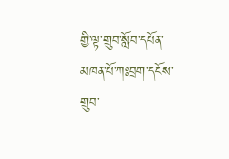གྱི་ལྟ་གྲུབ་སློབ་དཔོན་མཁན་པོ་ཀཿབྲག་དངོས་གྲུབ་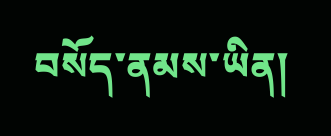བསོད་ནམས་ཡིན།